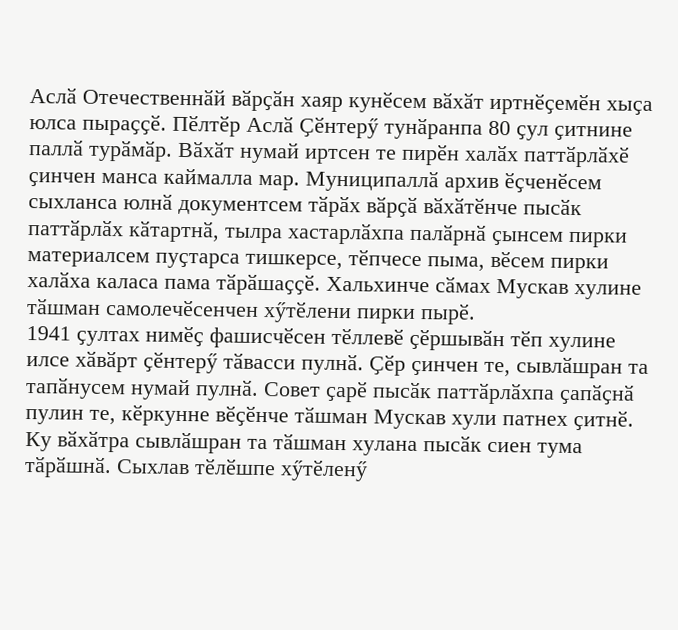Аслӑ Отечественнӑй вӑрҫӑн хаяр кунӗсем вӑхӑт иртнӗҫемӗн хыҫа юлса пыраҫҫӗ. Пӗлтӗр Аслӑ Ҫӗнтерӳ тунӑранпа 80 ҫул ҫитнине паллӑ турӑмӑр. Вӑхӑт нумай иртсен те пирӗн халӑх паттӑрлӑхӗ ҫинчен манса каймалла мар. Муниципаллӑ архив ӗҫченӗсем сыхланса юлнӑ документсем тӑрӑх вӑрҫӑ вӑхӑтӗнче пысӑк паттӑрлӑх кӑтартнӑ, тылра хастарлӑхпа палӑрнӑ ҫынсем пирки материалсем пуҫтарса тишкерсе, тӗпчесе пыма, вӗсем пирки халӑха каласа пама тӑрӑшаҫҫӗ. Хальхинче сӑмах Мускав хулине тӑшман самолечӗсенчен хӳтӗлени пирки пырӗ.
1941 ҫултах нимӗҫ фашисчӗсен тӗллевӗ ҫӗршывӑн тӗп хулине илсе хӑвӑрт ҫӗнтерӳ тӑвасси пулнӑ. Ҫӗр ҫинчен те, сывлӑшран та тапӑнусем нумай пулнӑ. Совет ҫарӗ пысӑк паттӑрлӑхпа ҫапӑҫнӑ пулин те, кӗркунне вӗҫӗнче тӑшман Мускав хули патнех ҫитнӗ. Ку вӑхӑтра сывлӑшран та тӑшман хулана пысӑк сиен тума тӑрӑшнӑ. Сыхлав тӗлӗшпе хӳтӗленӳ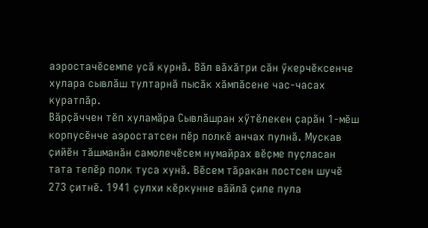аэростачӗсемпе усӑ курнӑ. Вӑл вӑхӑтри сӑн ӳкерчӗксенче хулара сывлӑш тултарнӑ пысӑк хӑмпӑсене час-часах куратпӑр.
Вӑрҫӑччен тӗп хуламӑра Сывлӑшран хӳтӗлекен ҫарӑн 1-мӗш корпусӗнче аэростатсен пӗр полкӗ анчах пулнӑ. Мускав ҫийӗн тӑшманӑн самолечӗсем нумайрах вӗҫме пуҫласан тата тепӗр полк туса хунӑ. Вӗсем тӑракан постсен шучӗ 273 ҫитнӗ. 1941 ҫулхи кӗркунне вӑйлӑ ҫиле пула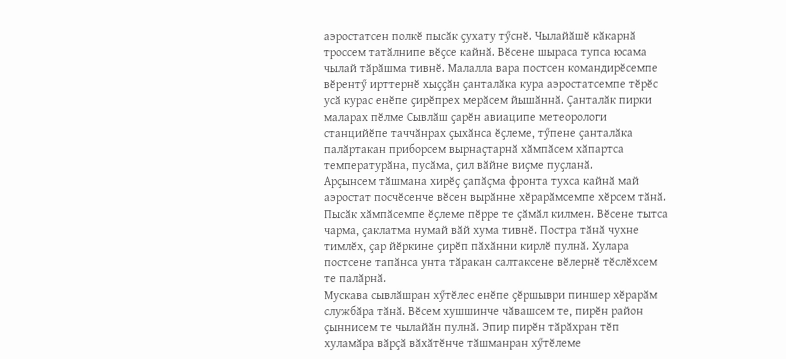аэростатсен полкӗ пысӑк ҫухату тӳснӗ. Чылайӑшӗ кӑкарнӑ троссем татӑлнипе вӗҫсе кайнӑ. Вӗсене шыраса тупса юсама чылай тӑрӑшма тивнӗ. Малалла вара постсен командирӗсемпе вӗрентӳ ирттернӗ хыҫҫӑн ҫанталӑка кура аэростатсемпе тӗрӗс усӑ курас енӗпе ҫирӗпрех мерӑсем йышӑннӑ. Ҫанталӑк пирки маларах пӗлме Сывлӑш ҫарӗн авиаципе метеорологи станцийӗпе таччӑнрах ҫыхӑнса ӗҫлеме, тӳпене ҫанталӑка палӑртакан приборсем вырнаҫтарнӑ хӑмпӑсем хӑпартса температурӑна, пусӑма, ҫил вӑйне виҫме пуҫланӑ.
Арҫынсем тӑшмана хирӗҫ ҫапӑҫма фронта тухса кайнӑ май аэростат посчӗсенче вӗсен вырӑнне хӗрарӑмсемпе хӗрсем тӑнӑ. Пысӑк хӑмпӑсемпе ӗҫлеме пӗрре те ҫӑмӑл килмен. Вӗсене тытса чарма, ҫаклатма нумай вӑй хума тивнӗ. Постра тӑнӑ чухне тимлӗх, ҫар йӗркине ҫирӗп пӑхӑнни кирлӗ пулнӑ. Хулара постсене тапӑнса унта тӑракан салтаксене вӗлернӗ тӗслӗхсем те палӑрнӑ.
Мускава сывлӑшран хӳтӗлес енӗпе ҫӗршыври пиншер хӗрарӑм службӑра тӑнӑ. Вӗсем хушшинче чӑвашсем те, пирӗн район ҫыннисем те чылайӑн пулнӑ. Эпир пирӗн тӑрӑхран тӗп хуламӑра вӑрҫӑ вӑхӑтӗнче тӑшманран хӳтӗлеме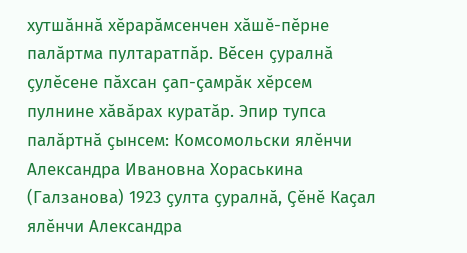хутшӑннӑ хӗрарӑмсенчен хӑшӗ-пӗрне палӑртма пултаратпӑр. Вӗсен ҫуралнӑ ҫулӗсене пӑхсан ҫап-ҫамрӑк хӗрсем пулнине хӑвӑрах куратӑр. Эпир тупса палӑртнӑ ҫынсем: Комсомольски ялӗнчи Александра Ивановна Хораськина (Галзанова) 1923 ҫулта ҫуралнӑ, Ҫӗнӗ Каҫал ялӗнчи Александра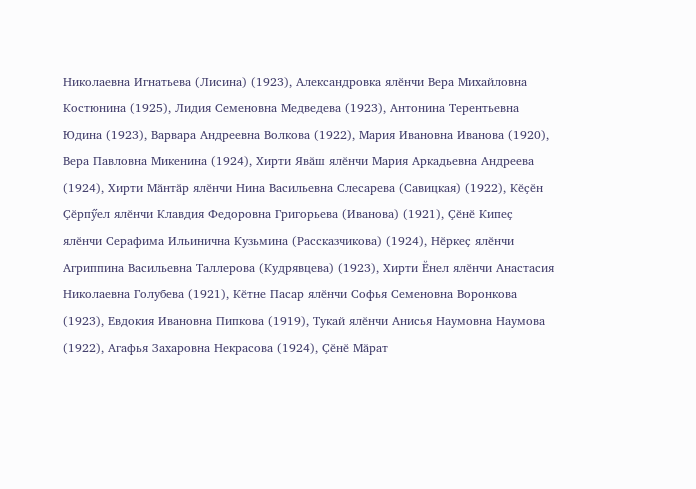Николаевна Игнатьева (Лисина) (1923), Александровка ялӗнчи Вера Михайловна Костюнина (1925), Лидия Семеновна Медведева (1923), Антонина Терентьевна Юдина (1923), Варвара Андреевна Волкова (1922), Мария Ивановна Иванова (1920), Вера Павловна Микенина (1924), Хирти Явӑш ялӗнчи Мария Аркадьевна Андреева (1924), Хирти Мӑнтӑр ялӗнчи Нина Васильевна Слесарева (Савицкая) (1922), Кӗҫӗн Ҫӗрпӳел ялӗнчи Клавдия Федоровна Григорьева (Иванова) (1921), Ҫӗнӗ Кипеҫ ялӗнчи Серафима Ильинична Кузьмина (Рассказчикова) (1924), Нӗркеҫ ялӗнчи Агриппина Васильевна Таллерова (Кудрявцева) (1923), Хирти Ӗнел ялӗнчи Анастасия Николаевна Голубева (1921), Кӗтне Пасар ялӗнчи Софья Семеновна Воронкова (1923), Евдокия Ивановна Пипкова (1919), Тукай ялӗнчи Анисья Наумовна Наумова (1922), Агафья Захаровна Некрасова (1924), Ҫӗнӗ Мӑрат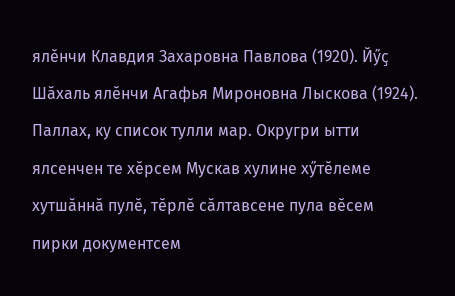ялӗнчи Клавдия Захаровна Павлова (1920). Йӳҫ Шӑхаль ялӗнчи Агафья Мироновна Лыскова (1924). Паллах, ку список тулли мар. Округри ытти ялсенчен те хӗрсем Мускав хулине хӳтӗлеме хутшӑннӑ пулӗ, тӗрлӗ сӑлтавсене пула вӗсем пирки документсем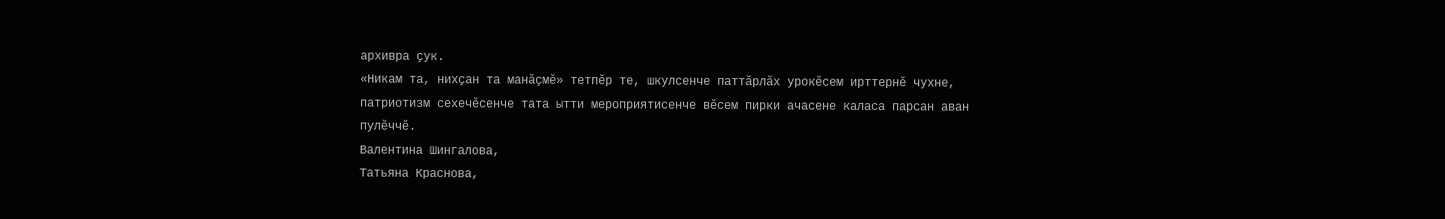архивра ҫук.
«Никам та, нихҫан та манӑҫмӗ» тетпӗр те, шкулсенче паттӑрлӑх урокӗсем ирттернӗ чухне, патриотизм сехечӗсенче тата ытти мероприятисенче вӗсем пирки ачасене каласа парсан аван пулӗччӗ.
Валентина Шингалова,
Татьяна Краснова,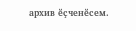архив ӗҫченӗсем.